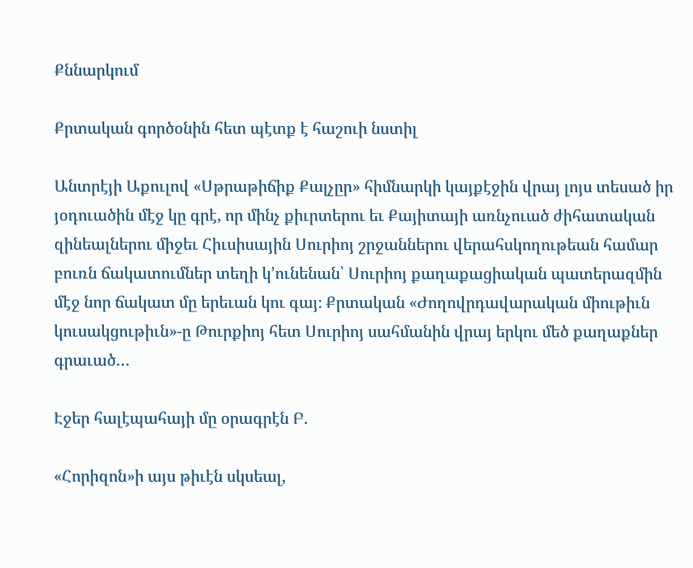Քննարկում

Քրտական գործօնին հետ պէտք է հաշուի նստիլ

Անտրէյի Աքուլով «Սթրաթիճիք Քալչըր» հիմնարկի կայքէջին վրայ լոյս տեսած իր յօդուածին մէջ կը գրէ, որ մինչ քիւրտերու եւ Քայիտայի առնչուած ժիհատական զինեալներու միջեւ Հիւսիսային Սուրիոյ շրջաններու վերահսկողութեան համար բուռն ճակատումներ տեղի կ՚ունենան՝ Սուրիոյ քաղաքացիական պատերազմին մէջ նոր ճակատ մը երեւան կու գայ։ Քրտական «Ժողովրդավարական միութիւն կուսակցութիւն»-ը Թուրքիոյ հետ Սուրիոյ սահմանին վրայ երկու մեծ քաղաքներ գրաւած…

Էջեր հալէպահայի մը օրագրէն Բ.

«Հորիզոն»ի այս թիւէն սկսեալ,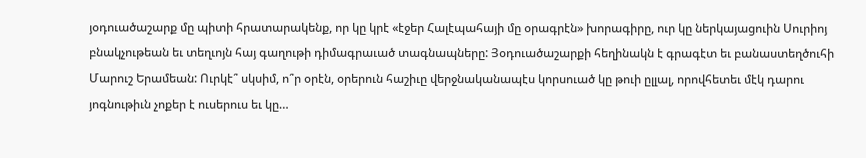յօդուածաշարք մը պիտի հրատարակենք, որ կը կրէ «էջեր Հալէպահայի մը օրագրէն» խորագիրը, ուր կը ներկայացուին Սուրիոյ բնակչութեան եւ տեղւոյն հայ գաղութի դիմագրաւած տագնապները: Յօդուածաշարքի հեղինակն է գրագէտ եւ բանաստեղծուհի Մարուշ Երամեան: Ուրկէ՞ սկսիմ, ո՞ր օրէն, օրերուն հաշիւը վերջնականապէս կորսուած կը թուի ըլլալ, որովհետեւ մէկ դարու յոգնութիւն չոքեր է ուսերուս եւ կը…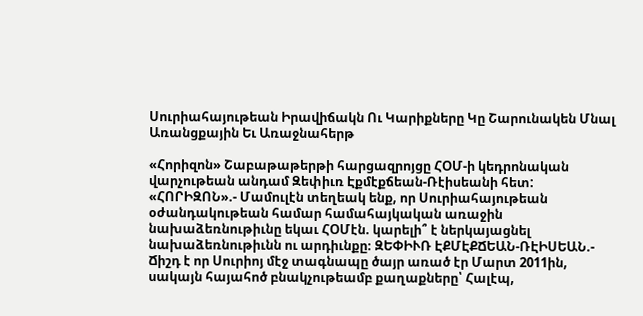Սուրիահայութեան Իրավիճակն Ու Կարիքները Կը Շարունակեն Մնալ Առանցքային Եւ Առաջնահերթ

«Հորիզոն» Շաբաթաթերթի հարցազրոյցը ՀՕՄ-ի կեդրոնական վարչութեան անդամ Զեփիւռ Էքմէքճեան-Ռէիսեանի հետ: «ՀՈՐԻԶՈՆ».- Մամուլէն տեղեակ ենք, որ Սուրիահայութեան օժանդակութեան համար համահայկական առաջին նախաձեռնութիւնը եկաւ ՀՕՄէն. կարելի՞ է ներկայացնել նախաձեռնութիւնն ու արդիւնքը։ ԶԵՓԻՒՌ ԷՔՄԷՔՃԵԱՆ-ՌԷԻՍԵԱՆ.- Ճիշդ է որ Սուրիոյ մէջ տագնապը ծայր առած էր Մարտ 2011ին, սակայն հայահոծ բնակչութեամբ քաղաքները՝ Հալէպ,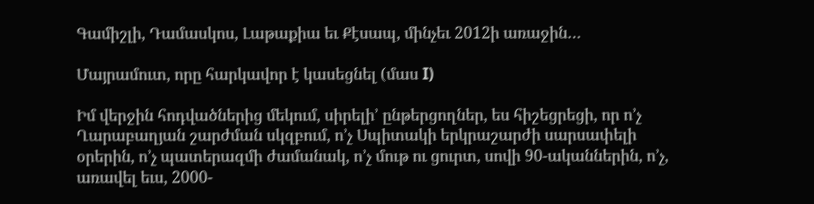Գամիշլի, Դամասկոս, Լաթաքիա եւ Քէսապ, մինչեւ 2012ի առաջին…

Մայրամուտ, որը հարկավոր է կասեցնել (մաս I)

Իմ վերջին հոդվածներից մեկում, սիրելի’ ընթերցողներ, ես հիշեցրեցի, որ ո’չ Ղարաբաղյան շարժման սկզբում, ո’չ Սպիտակի երկրաշարժի սարսափելի օրերին, ո’չ պատերազմի ժամանակ, ո’չ մութ ու ցուրտ, սովի 90-ականներին, ո’չ, առավել եւս, 2000-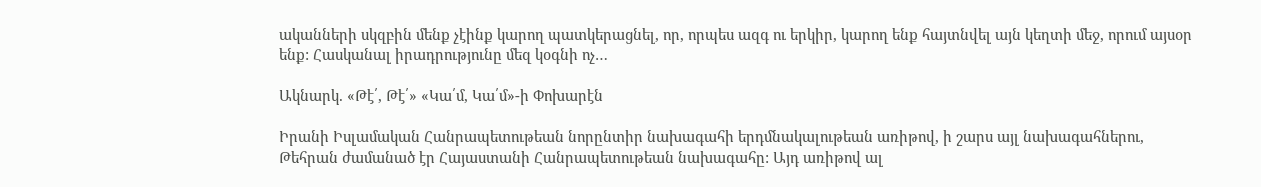ականների սկզբին մենք չէինք կարող պատկերացնել, որ, որպես ազգ ու երկիր, կարող ենք հայտնվել այն կեղտի մեջ, որում այսօր ենք: Հասկանալ իրադրությունը մեզ կօգնի ոչ…

Ակնարկ. «Թէ՛, Թէ՛» «Կա՛մ, Կա՛մ»-ի Փոխարէն

Իրանի Իսլամական Հանրապետութեան նորընտիր նախագահի երդմնակալութեան առիթով, ի շարս այլ նախագահներու, Թեհրան ժամանած էր Հայաստանի Հանրապետութեան նախագահը: Այդ առիթով ալ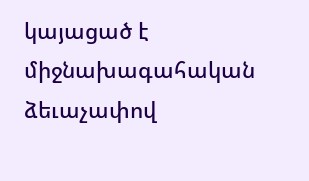կայացած է միջնախագահական ձեւաչափով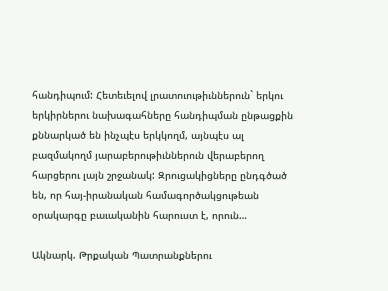հանդիպում: Հետեւելով լրատուութիւններուն` երկու երկիրներու նախագահները հանդիպման ընթացքին քննարկած են ինչպէս երկկողմ, այնպէս ալ բազմակողմ յարաբերութիւններուն վերաբերող հարցերու լայն շրջանակ: Զրուցակիցները ընդգծած են, որ հայ-իրանական համագործակցութեան օրակարգը բաւականին հարուստ է, որուն…

Ակնարկ. Թրքական Պատրանքներու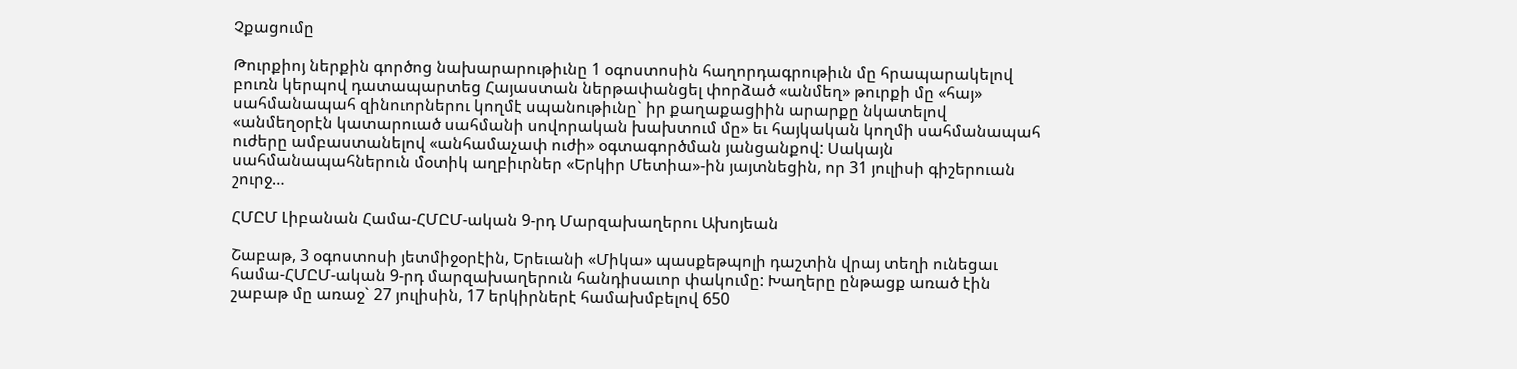Չքացումը

Թուրքիոյ ներքին գործոց նախարարութիւնը 1 օգոստոսին հաղորդագրութիւն մը հրապարակելով բուռն կերպով դատապարտեց Հայաստան ներթափանցել փորձած «անմեղ» թուրքի մը «հայ» սահմանապահ զինուորներու կողմէ սպանութիւնը` իր քաղաքացիին արարքը նկատելով «անմեղօրէն կատարուած սահմանի սովորական խախտում մը» եւ հայկական կողմի սահմանապահ ուժերը ամբաստանելով «անհամաչափ ուժի» օգտագործման յանցանքով: Սակայն սահմանապահներուն մօտիկ աղբիւրներ «Երկիր Մետիա»-ին յայտնեցին, որ 31 յուլիսի գիշերուան շուրջ…

ՀՄԸՄ Լիբանան Համա-ՀՄԸՄ-ական 9-րդ Մարզախաղերու Ախոյեան

Շաբաթ, 3 օգոստոսի յետմիջօրէին, Երեւանի «Միկա» պասքեթպոլի դաշտին վրայ տեղի ունեցաւ համա-ՀՄԸՄ-ական 9-րդ մարզախաղերուն հանդիսաւոր փակումը: Խաղերը ընթացք առած էին շաբաթ մը առաջ` 27 յուլիսին, 17 երկիրներէ համախմբելով 650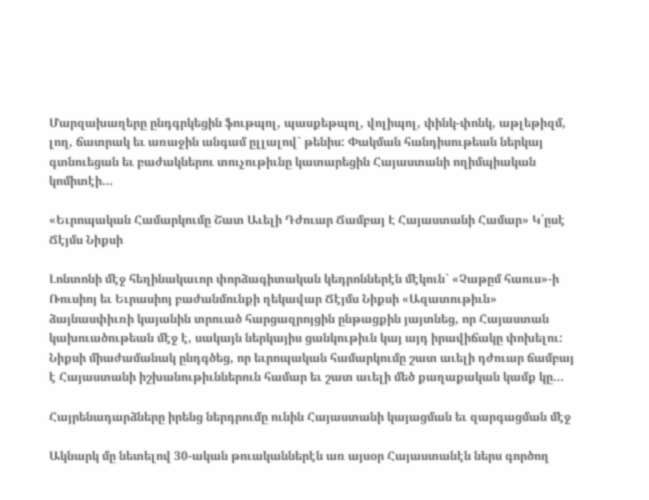Մարզախաղերը ընդգրկեցին ֆութպոլ, պասքեթպոլ, վոլիպոլ, փինկ-փոնկ, աթլեթիզմ, լող, ճատրակ եւ առաջին անգամ ըլլալով` թենիս: Փակման հանդիսութեան ներկայ գտնուեցան եւ բաժակներու տուչութիւնը կատարեցին Հայաստանի ողիմպիական կոմիտէի…

«Եւրոպական Համարկումը Շատ Աւելի Դժուար Ճամբայ Է Հայաստանի Համար» Կ՛ըսէ Ճէյմս Նիքսի

Լոնտոնի մէջ հեղինակաւոր փորձագիտական կեդրոններէն մէկուն` «Չաթըմ հաուս»-ի Ռուսիոյ եւ Եւրասիոյ բաժանմունքի ղեկավար Ճէյմս Նիքսի «Ազատութիւն» ձայնասփիւռի կայանին տրուած հարցազրոյցին ընթացքին յայտնեց, որ Հայաստան կախուածութեան մէջ է, սակայն ներկայիս ցանկութիւն կայ այդ իրավիճակը փոխելու: Նիքսի միաժամանակ ընդգծեց, որ եւրոպական համարկումը շատ աւելի դժուար ճամբայ է Հայաստանի իշխանութիւններուն համար եւ շատ աւելի մեծ քաղաքական կամք կը…

Հայրենադարձները իրենց ներդրումը ունին Հայաստանի կայացման եւ զարգացման մէջ

Ակնարկ մը նետելով 30-ական թուականներէն առ այսօր Հայաստանէն ներս գործող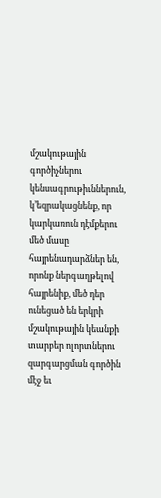մշակութային գործիչներու կենսագրութիւններուն, կ՚եզրակացնենք, որ կարկառուն դէմքերու մեծ մասը հայրենադարձներ են, որոնք ներգաղթելով հայրենիք, մեծ դեր ունեցած են երկրի մշակութային կեանքի տարբեր ոլորտներու զարգարցման գործին մէջ եւ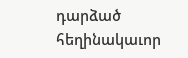դարձած հեղինակաւոր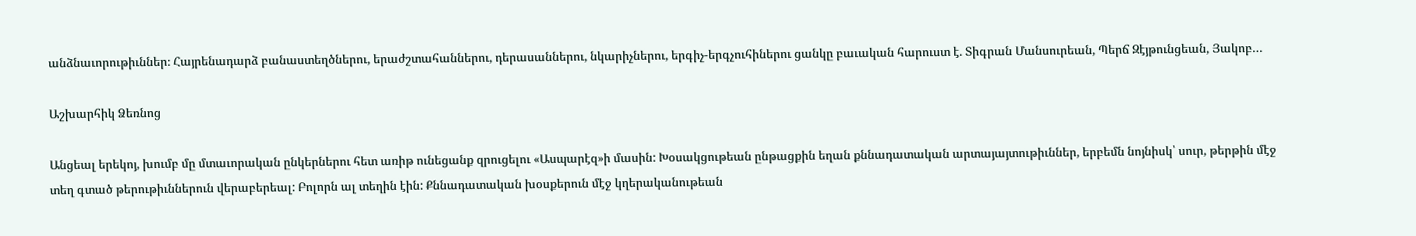անձնաւորութիւններ։ Հայրենադարձ բանաստեղծներու, երաժշտահաններու, դերասաններու, նկարիչներու, երգիչ-երգչուհիներու ցանկը բաւական հարուստ է. Տիգրան Մանսուրեան, Պերճ Զէյթունցեան, Յակոբ…

Աշխարհիկ Ձեռնոց

Անցեալ երեկոյ, խումբ մը մտաւորական ընկերներու հետ առիթ ունեցանք զրուցելու «Ասպարէզ»ի մասին: Խօսակցութեան ընթացքին եղան քննադատական արտայայտութիւններ, երբեմն նոյնիսկ՝ սուր, թերթին մէջ տեղ գտած թերութիւններուն վերաբերեալ: Բոլորն ալ տեղին էին: Քննադատական խօսքերուն մէջ կղերականութեան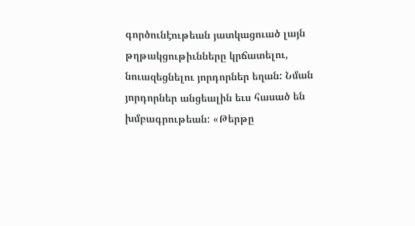գործունէութեան յատկացուած լայն թղթակցութիւնները կրճատելու, նուազեցնելու յորդորներ եղան: Նման յորդորներ անցեալին եւս հասած են խմբագրութեան: «Թերթը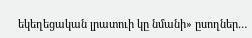եկեղեցական լրատուի կը նմանի» ըսողներ…